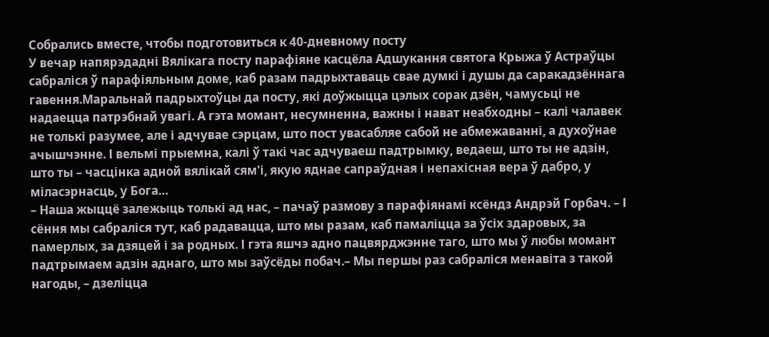Собрались вместе, чтобы подготовиться к 40-дневному посту
У вечар напярэдадні Вялікага посту парафіяне касцёла Адшукання святога Крыжа ў Астраўцы сабраліся ў парафіяльным доме, каб разам падрыхтаваць свае думкі і душы да саракадзённага гавення.Маральнай падрыхтоўцы да посту, які доўжыцца цэлых сорак дзён, чамусьці не надаецца патрэбнай увагі. А гэта момант, несумненна, важны і нават неабходны – калі чалавек не толькі разумее, але і адчувае сэрцам, што пост увасабляе сабой не абмежаванні, а духоўнае ачышчэнне. І вельмі прыемна, калі ў такі час адчуваеш падтрымку, ведаеш, што ты не адзін, што ты – часцінка адной вялікай сям'і, якую яднае сапраўдная і непахісная вера ў дабро, у міласэрнасць, у Бога…
– Наша жыццё залежыць толькі ад нас, – пачаў размову з парафіянамі ксёндз Андрэй Горбач. – І сёння мы сабраліся тут, каб радавацца, што мы разам, каб памаліцца за ўсіх здаровых, за памерлых, за дзяцей і за родных. І гэта яшчэ адно пацвярджэнне таго, што мы ў любы момант падтрымаем адзін аднаго, што мы заўсёды побач.– Мы першы раз сабраліся менавіта з такой нагоды, – дзеліцца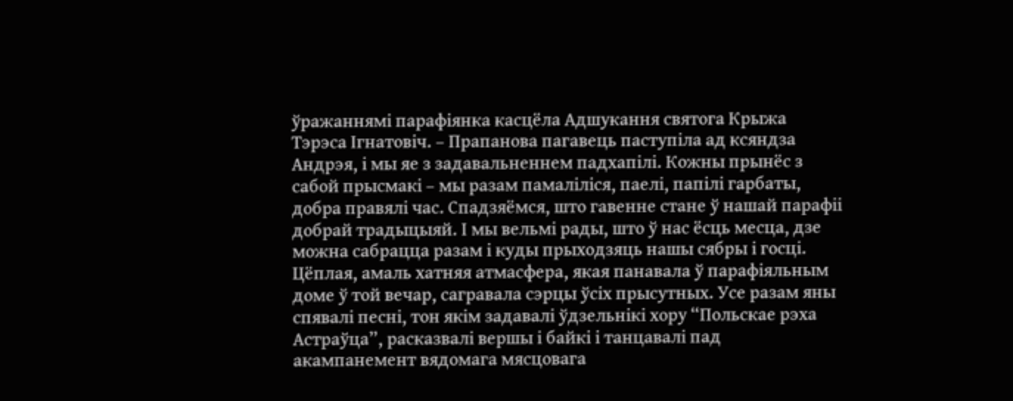ўражаннямі парафіянка касцёла Адшукання святога Крыжа Тэрэса Ігнатовіч. – Прапанова пагавець паступіла ад ксяндза Андрэя, і мы яе з задавальненнем падхапілі. Кожны прынёс з сабой прысмакі – мы разам памаліліся, паелі, папілі гарбаты, добра правялі час. Спадзяёмся, што гавенне стане ў нашай парафіі добрай традыцыяй. І мы вельмі рады, што ў нас ёсць месца, дзе можна сабрацца разам і куды прыходзяць нашы сябры і госці.
Цёплая, амаль хатняя атмасфера, якая панавала ў парафіяльным доме ў той вечар, сагравала сэрцы ўсіх прысутных. Усе разам яны спявалі песні, тон якім задавалі ўдзельнікі хору “Польскае рэха Астраўца”, расказвалі вершы і байкі і танцавалі пад акампанемент вядомага мясцовага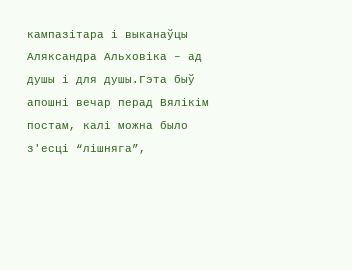кампазітара і выканаўцы Аляксандра Альховіка – ад душы і для душы.Гэта быў апошні вечар перад Вялікім постам, калі можна было з'есці “лішняга”,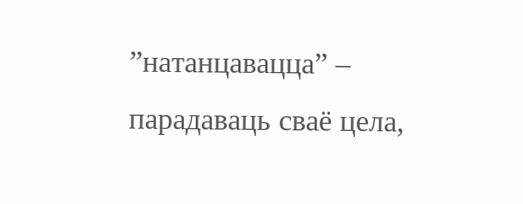”натанцавацца” – парадаваць сваё цела,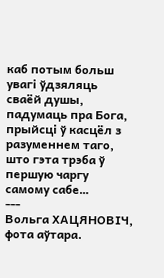каб потым больш увагі ўдзяляць сваёй душы, падумаць пра Бога, прыйсці ў касцёл з разуменнем таго, што гэта трэба ў першую чаргу самому сабе…
---
Вольга ХАЦЯНОВІЧ, фота аўтара.